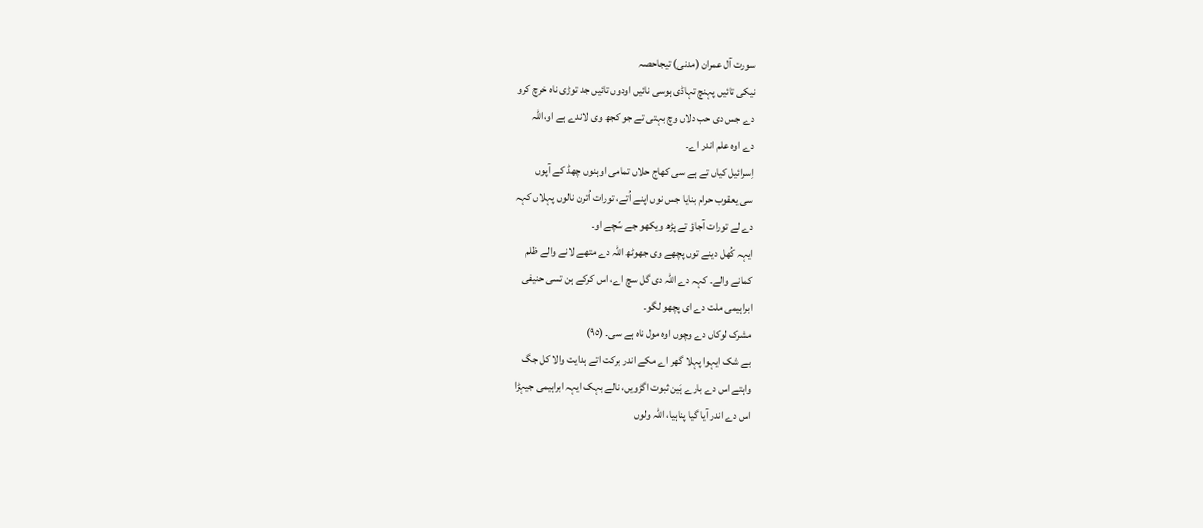سورت آل عمران (مدنی) تیجاحصہ
نیکی تائیں پہنچ تہاڈی ہوسی نائیں اودوں تائیں جد توڑی ناہ خرچ کرو
دے جس دی حب دلاں وچ بہتی تے جو کجھ وی لاندے ہے او،اللہ
دے اوہ علم اندر اے۔
اِسرائیل کیاں تے ہے سی کھاج حلاں تمامی اوہنوں چھڈ کے آپوں
سی یعقوب حرام بنایا جس نوں اپنے اُتے، تورات اُترن نالوں پہلاں کہہ
دے لے تورات آجاؤ تے پڑھ ویکھو جے سّچے او۔
ایہہ کُھل دینے توں پچھے وی جھوٹھ اللہ دے متھے لانے والے ظلم
کمانے والے۔ کہہ دے اللہ دی گل سچ اے، اس کرکے ہن تسی حنیفی
ابراہیمی ملت دے ای پچھو لگو۔
مشرک لوکاں دے وچوں اوہ مول ناہ ہے سی۔ (٩٥)
بے شک ایہوا پہلا گھر اے مکے اندر برکت اتے ہدایت والا کل جگ
واہتے اس دے بارے ہَین ثبوت اگڑویں، نالے بہک ایہہ ابراہیمی جیہڑا
اس دے اندر آیا گیا پناہیا، اللہ ولوں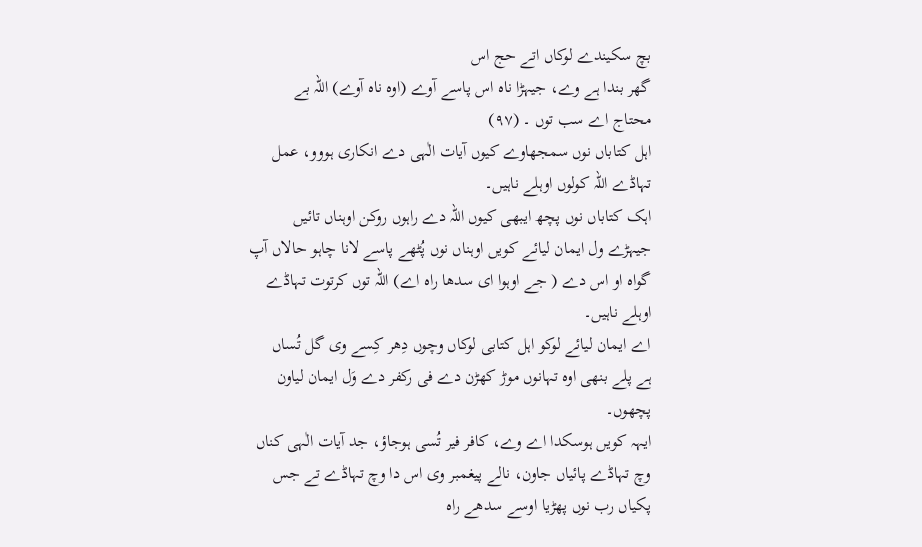بچ سکیندے لوکاں اتے حج اس
گھر بندا ہے وے، جیہڑا ناہ اس پاسے آوے (اوہ ناہ آوے) اللہ بے
محتاج اے سب توں ۔ (٩٧)
اہل کتاباں نوں سمجھاوے کیوں آیات الٰہی دے انکاری ہووو، عمل
تہاڈے اللہ کولوں اوہلے ناہیں۔
اہک کتاباں نوں پچھ ایبھی کیوں اللہ دے راہوں روکن اوہناں تائیں
جیہڑے ول ایمان لیائے کویں اوہناں نوں پُٹھے پاسے لانا چاہو حالاں آپ
گواہ او اس دے ( جے اوہوا ای سدھا راہ اے) اللہ توں کرتوت تہاڈے
اوہلے ناہیں۔
اے ایمان لیائے لوکو اہل کتابی لوکاں وچوں دِھر کِسے وی گل تُساں
ہے پلے بنھی اوہ تہانوں موڑ کھڑن دے فی رکفر دے وَل ایمان لیاون
پچھوں۔
ایہہ کویں ہوسکدا اے وے، کافر فیر تُسی ہوجاؤ، جد آیات الٰہی کناں
وچ تہاڈے پائیاں جاون، نالے پیغمبر وی اس دا وچ تہاڈے تے جس
پکیاں رب نوں پھڑیا اوسے سدھے راہ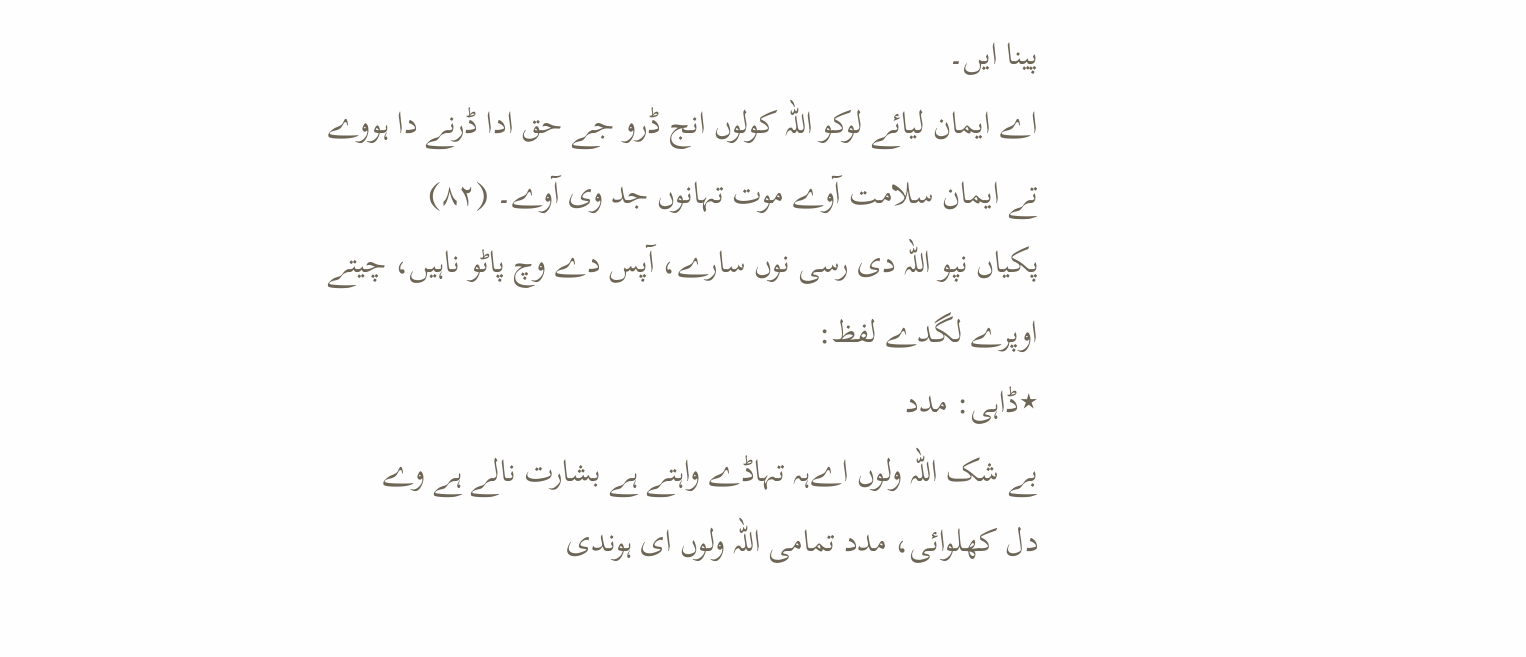پینا ایں۔
اے ایمان لیائے لوکو اللہ کولوں انج ڈرو جے حق ادا ڈرنے دا ہووے
تے ایمان سلامت آوے موت تہانوں جد وی آوے۔ (٨٢)
پکیاں نپو اللہ دی رسی نوں سارے، آپس دے وچ پاٹو ناہیں، چیتے
اوپرے لگدے لفظ:
٭ڈاہی: مدد
بے شک اللہ ولوں اےہہ تہاڈے واہتے ہے بشارت نالے ہے وے
دل کھلوائی، مدد تمامی اللہ ولوں ای ہوندی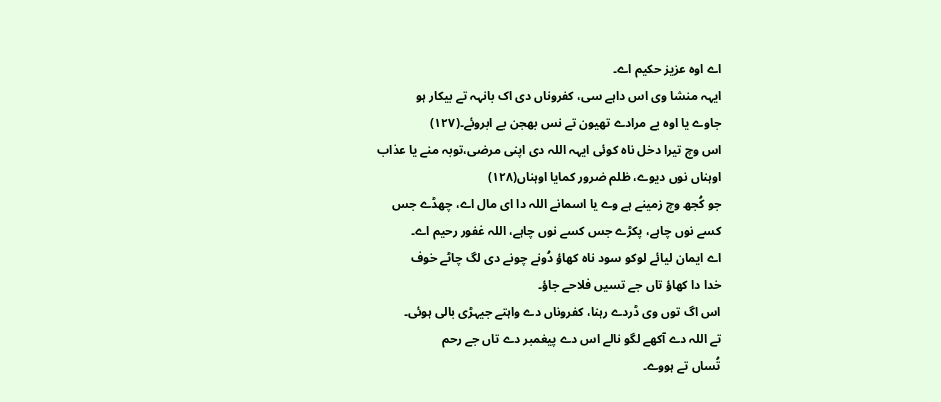اے اوہ عزیز حکیم اے۔
ایہہ منشا وی اس داہے سی، کفروناں دی اک بانہہ تے بیکار ہو
جاوے یا اوہ بے مرادے تھیون تے نس بھجن بے ابروئے۔(١٢٧)
اس وچ تیرا دخل ناہ کوئی ایہہ اللہ دی اپنی مرضی،توبہ منے یا عذاب
اوہناں نوں دیوے، ظلم ضرور کمایا اوہناں(١٢٨)
جو کُجھ وچ زمینے ہے وے یا اسمانے اللہ دا ای مال اے، چھڈے جس
کسے نوں چاہے، پکڑے جس کسے نوں چاہے، اللہ غفور رحیم اے۔
اے ایمان لیائے لوکو سود ناہ کھاؤ دُونے چونے دی لگ چاٹے خوف
خدا دا کھاؤ تاں جے تسیں فلاحے جاؤ۔
اس اگ توں وی ڈردے رہنا، کفروناں دے واہتے جیہڑی بالی ہوئی۔
تے اللہ دے آکھے لگو نالے اس دے پیغمبر دے تاں جے رحم
تُساں تے ہووے۔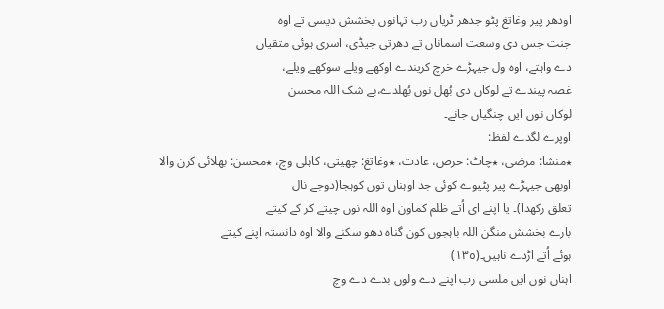اودھر پیر وغاتغ پٹو جدھر ٹریاں رب تہانوں بخشش دیسی تے اوہ
جنت جس دی وسعت اسماناں تے دھرتی جیڈی، اسری ہوئی متقیاں
دے واہتے، اوہ ول جیہڑے خرچ کریندے اوکھے ویلے سوکھے ویلے،
غصہ پیندے تے لوکاں دی بُھل نوں بُھلدے،بے شک اللہ محسن
لوکاں نوں ایں چنگیاں جانے۔
اوپرے لگدے لفظ:
٭منشا: مرضی، ٭چاٹ: حرص، عادت، ٭وغاتغ: چھیتی، کاہلی وچ، ٭محسن: بھلائی کرن والا
اوبھی جیہڑے پیر پٹیوے کوئی جد اوہناں توں کوہجا(دوجے نال
تعلق رکھدا)۔ یا اپنے ای اُتے ظلم کماون اوہ اللہ نوں چیتے کر کے کیتے
بارے بخشش منگن اللہ باہجوں کون گناہ دھو سکنے والا اوہ دانستہ اپنے کیتے
ہوئے اُتے اڑدے ناہیں۔(١٣٥)
اہناں نوں ایں ملسی رب اپنے دے ولوں بدے دے وچ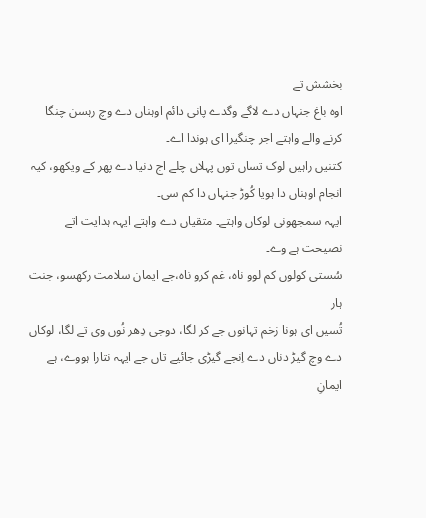بخشش تے
اوہ باغ جنہاں دے لاگے وگدے پانی دائم اوہناں دے وچ رہسن چنگا
کرنے والے واہتے اجر چنگیرا ای ہوندا اے۔
کتنیں راہیں لوک تساں توں پہلاں چلے اج دنیا دے پھر کے ویکھو، کیہ
انجام اوہناں دا ہویا کُوڑ جنہاں دا کم سی۔
ایہہ سمجھونی لوکاں واہتے۔ متقیاں دے واہتے ایہہ ہدایت اتے
نصیحت ہے وے۔
سُستی کولوں کم لوو ناہ، غم کرو ناہ،جے ایمان سلامت رکھسو، جنت ہار
تُسیں ای ہونا زخم تہانوں جے کر لگا، دوجی دِھر نُوں وی تے لگا، لوکاں
دے وچ گیڑ دناں دے اِنجے گیڑی جائیے تاں جے ایہہ نتارا ہووے، ہے
ایمانِ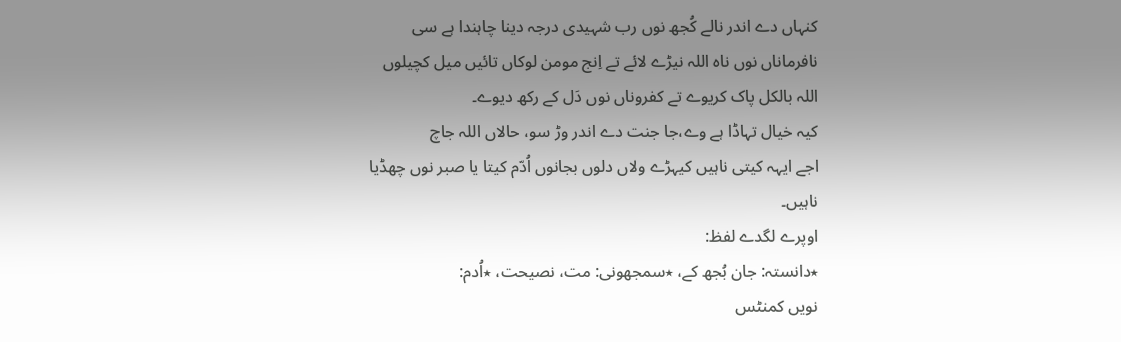کنہاں دے اندر نالے کُجھ نوں رب شہیدی درجہ دینا چاہندا ہے سی
نافرماناں نوں ناہ اللہ نیڑے لائے تے اِنج مومن لوکاں تائیں میل کچیلوں
اللہ بالکل پاک کریوے تے کفروناں نوں دَل کے رکھ دیوے۔
کیہ خیال تہاڈا ہے وے،جا جنت دے اندر وڑ سو، حالاں اللہ جاچ
اجے ایہہ کیتی ناہیں کیہڑے ولاں دلوں بجانوں اُدّم کیتا یا صبر نوں چھڈیا
ناہیں۔
اوپرے لگدے لفظ:
٭دانستہ: جان بُجھ کے، ٭سمجھونی: مت، نصیحت، ٭اُدم:
نویں کمنٹس